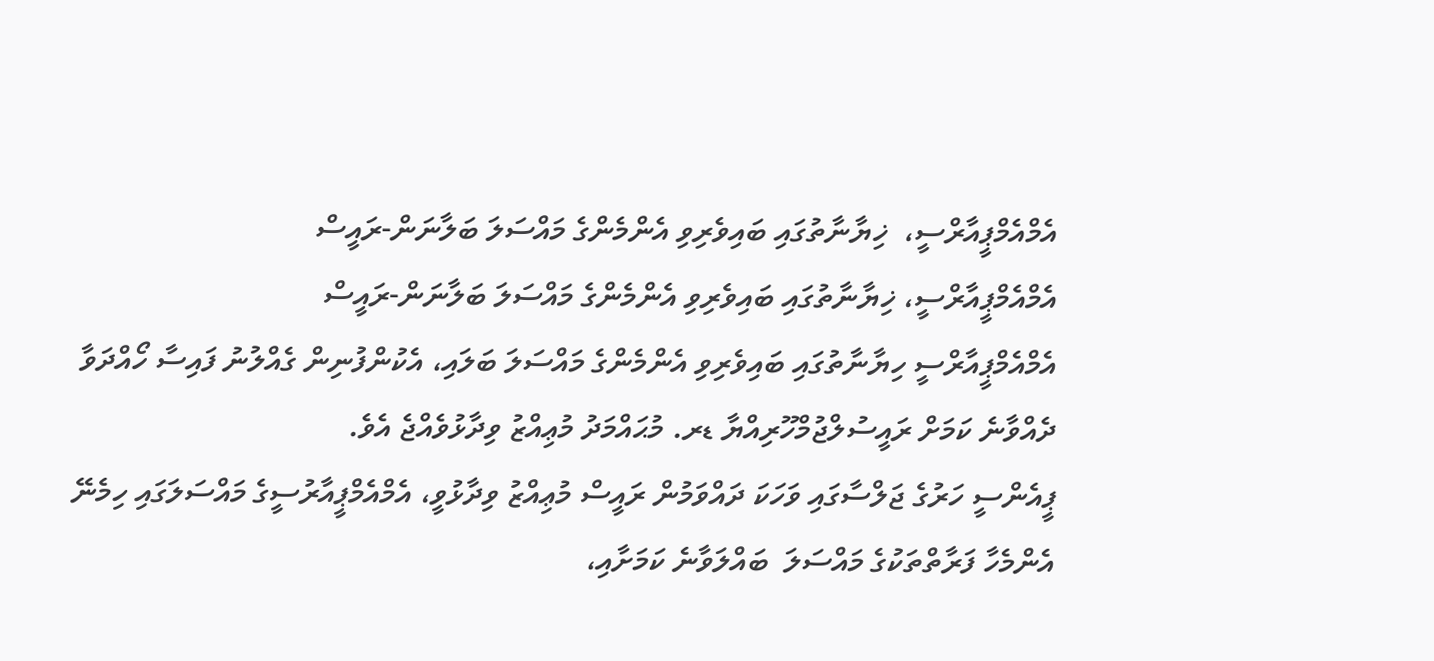އެމްއެމްޕީއާރްސީ،  ޚިޔާނާތުގައި ބައިވެރިވި އެންމެންގެ މައްސަލަ ބަލާނަން-ރައީސް
އެމްއެމްޕީއާރްސީ، ޚިޔާނާތުގައި ބައިވެރިވި އެންމެންގެ މައްސަލަ ބަލާނަން-ރައީސް
އެމްއެމްޕީއާރްސީ ހިޔާނާތުގައި ބައިވެރިވި އެންމެންގެ މައްސަލަ ބަލައި، އެކުންފުނިން ގެއްލުނު ފައިސާ ހޯއްދަވާ ދެއްވާނެ ކަމަށް ރައީސުލްޖުމްހޫރިއްޔާ ޑރ. މުޙައްމަދު މުޢިއްޒު ވިދާޅުވެއްޖެ އެވެ.
ޕީއެންސީ ހަރުގެ ޖަލްސާގައި ވަހަކަ ދައްވަމުން ރައީސް މުޢިއްޒު ވިދާޅުވީ، އެމްއެމްޕީއާރުސީގެ މައްސަލަގައި ހިމެނޭ އެންމެހާ ފަރާތްތަކުގެ މައްސަލަ  ބައްލަވާނެ ކަމަށާއި،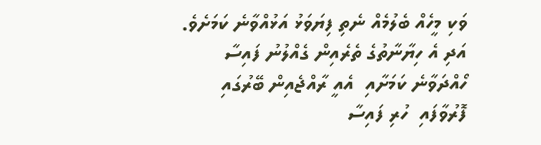ވަކި މީހެއް ބެލުމެއް ނެތި ފިޔަވަޅު އަޅުއްވާނެ ކަމަށެވެ. އަދި އެ ހިޔާނާތުގެ ތެރެއިން ގެއްލުނު ފައިސާ ހޯއްދަވާނެ ކަމަށާއި  އެއީ ރާއްޖެއިން ބޭރުގައި ފޮރުވާފައި  ހުރި ފައިސާ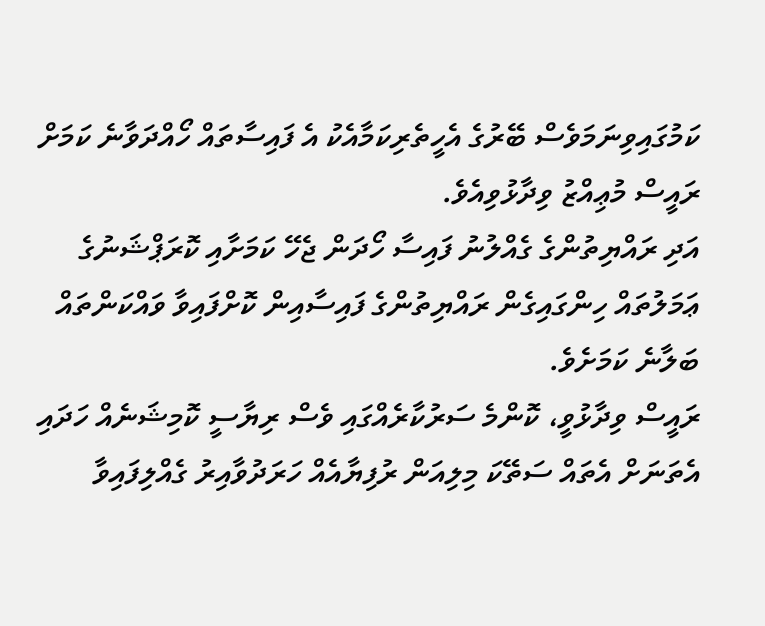ކަމުގައިވިނަމަވެސް ބޭރުގެ އެހީތެރިކަމާއެކު އެ ފައިސާތައް ހޯއްދަވާނެ ކަމަށް ރައީސް މުޢިއްޒު ވިދާޅުވިއެވެ.
އަދި ރައްޔިތުންގެ ގެއްލުނު ފައިސާ ހޯދަން ޖެހޭ ކަމަށާއި ކޮރަޕްޝަނުގެ  ޢަމަލުތައް ހިންގައިގެން ރައްޔިތުންގެ ފައިސާއިން ކޮށްފައިވާ ވައްކަންތައް ބަލާނެ ކަމަށެވެ.
ރައީސް ވިދާޅުވީ، ކޮންމެ ސަރުކާރެއްގައި ވެސް ރިޔާސީ ކޮމިޝަނެއް ހަދައި އެތަނަށް އެތައް ސަތޭކަ މިލިއަން ރުފިޔާއެއް ހަރަދުވާއިރު ގެއްލިފައިވާ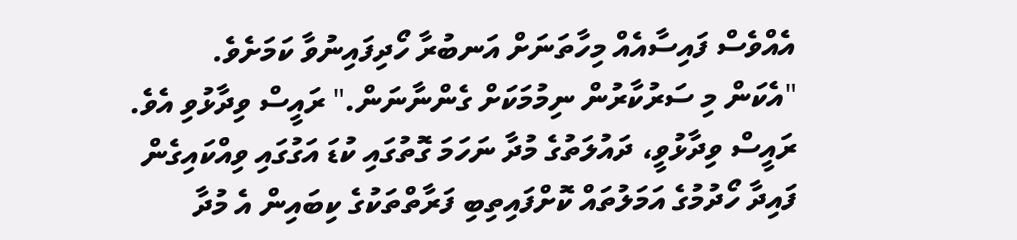އެއްވެސް ފައިސާއެއް މިހާތަނަށް އަނބުރާ ހޯދިފައިނުވާ ކަމަށެވެ.
"އެކަން މި ސަރުކާރުން ނިމުމަކަށް ގެންނާނަން." ރައީސް ވިދާޅުވި އެވެ.
ރައީސް ވިދާޅުވީ، ދައުލަތުގެ މުދާ ނަހަމަ ގޮތުގައި ކުޑަ އަގުގައި ވިއްކައިގެން ފައިދާ ހޯދުމުގެ އަމަލުތައް ކޮށްފައިތިބި ފަރާތްތަކުގެ ކިބައިން އެ މުދާ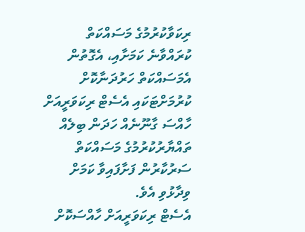ރިކަވާކުރުމުގެ މަސައްކަތް ކުރައްވާނެ ކަމަށާއި، އެގޮތުން އެމަސައްކަތް ހަރުދަނާކޮށް ކުރުމަށްޓަކައި އެސެޓް ރިކަވަރީއަށް ހާއްސަ ގާނޫނެއް ހަދަން ބިލެއް ތައްޔާރުކުރުމުގެ މަސައްކަތް ސަރުކާރުން ފަށާފައިވާ ކަމަށް ވިދާޅުވި އެވެ.
އެސެޓް ރިކަވަރީއަށް ހާއްސަކޮށް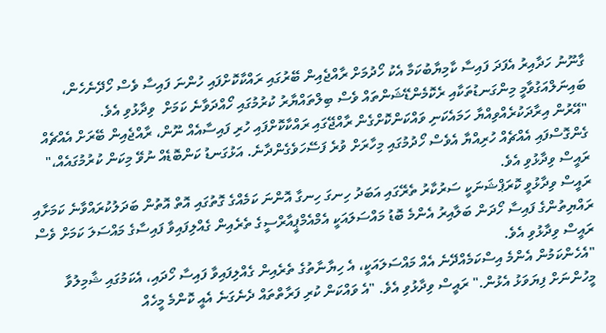ގާނޫނު ހަދާއިރު އެފަދަ ފައިސާ ކާމިޔާބުކަމާ އެކު ހޯދުމަށް ރާއްޖެއިން ބޭރުގައި ރައްކާކޮށްފައި ހުންނަ ފައިސާ ވެސް ހޯދޭނެހެން، ބައިނަލްއަގުވާމީ މިންގަނޑުތަކާއި ރެކޮމެންޑޭޝަންތައް ވެސް ބިލްތައްޔާރު ކުރުމުގައި ހޯއްދަވާނެ ކަމަށް  ވިދާޅުވި އެވެ.
"އޭރުން އިރާދަކުރެއްވިއްޔާ ހަމައެކަނި ވައްކަންކޮށްގެން ރާއްޖޭގައި ރައްކާކޮށްފައި ހުރި ފައިސާއެއް ނޫން، ރާއްޖެއިން ބޭރަށް އެއްޗެއް ގެންގޮސްފައި އެއްޗެއް ހުރިއްޔާ އެވެސް ހޯދުމުގައި މިހާރަށް ވުރެ ފަސޭހަވެގެންދާނެ. އަޅުގަނޑު ކަންބޮޑެއް ނުވޭ މިކަން ކުރުމުގައެއް،" ރައީސް ވިދާޅުވި އެވެ.
ރައީސް ވިދާޅުވީ ކޮރަޕްޝަނަކީ ސަރުކާރު ތެރޭގައި އަބަދު ހިނގަ ހިނގާ އޮންނަ ކަމެއްގެ ގޮތުގައި އޮތް އޮތުން ބަދަލުކުރައްވާނެ ކަމަށާއި ރައްޔިތުންގެ ފައިސާ ހޯދަން ބަލާއިރު އެންމެ ބޮޑު މައްސަލައަކީ އެމްއެމްޕީއާރްސީގެ ތެރެއިން ގެއްލިފައިވާ ފައިސާގެ މައްސަލަ ކަމަށް ވެސް ރައީސް ވިދާޅުވި އެވެ.
"އެހެންކަމުން އެންމެ އިސްކަމެއްދޭނެ އެއް މައްސަލައަކީ، އެ ހިޔާނާތުގެ ތެރެއިން ގެއްލިފައިވާ ފައިސާ ހޯދައި، އެކަމުގައި ޝާމިލުވާ މީހުންނަށް ފިޔަވަޅު އެޅުން." ރައީސް ވިދާޅުވި އެވެ. "އެ ވައްކަން ކުރި ފަރާތްތައް ދެނެގަނެ އެއީ ކޮންމެ މީހެއް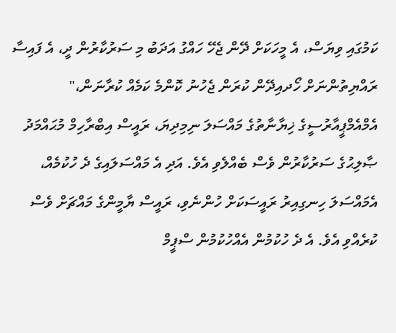ކަމުގައި ވިޔަސް، އެ މީހަކަށް ދޭން ޖެހޭ ހައްގު އަދަބު މި ސަރުކާރުން ދީ، އެ ފައިސާ ރައްޔިތުންނަށް ހޯދއިދޭން ކުރަން ޖެހުނު ކޮންމެ ކަމެއް ކުރާނަން،"
އެމްއެމްޕީއާރުސީގެ ޚިޔާނާތުގެ މައްސަލަ ނިމިދިޔަ، ރައީސް އިބްރާހިމް މުޙައްމަދު ޞާލިޙުގެ ސަރުކާރުން ވެސް ބެއްލެވި އެވެ. އަދި އެ މައްސަލައިގެ ދެ ހުކުމެއް، އެމައްސަލަ ހިނގިއިރު ރައީސަކަށް ހުންނެވި، ރައީސް ޔާމީންގެ މައްޗަށް ވެސް ކުރެއްވި އެވެ. އެ ދެ ހުކުމުން އެއްހުކުމުން ސްޕީމް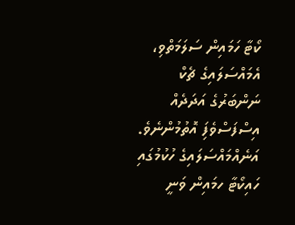ކޯޓާ ހަމައިން ސަލަމަތްވި، އެމައްސަލައިގެ ޗެކް ނަންބަރުގެ އަދަދެއް އިސްފަސްވެފަި އޮތުމުންނެވެ. އަނެއްމައްސަލައިގެ ހުކުމުގައި ހައިކޯޓާ ހމައިން ވަނީ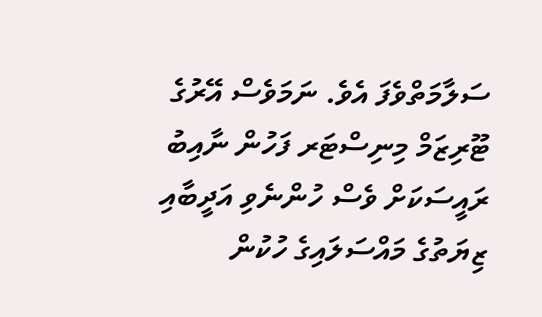ސަލާމަތްވެފަ އެވެ. ނަމަވެސް އޭރުގެ ޓޫރިޒަމް މިނިސްޓަރ ފަހުން ނާއިބު ރައީސަކަށް ވެސް ހުންނެވި އަދީބާއި ޒިޔަތުގެ މައްސަލައިގެ ހުކުން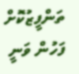ތަންފީޒުކޮށް ފަހުން ވަނީ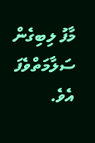މާފު ލިބިގެން ސަލާމަތްވެފަ އެވެ.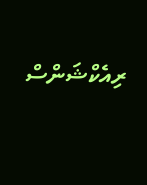ރިއެކްޝަންސް